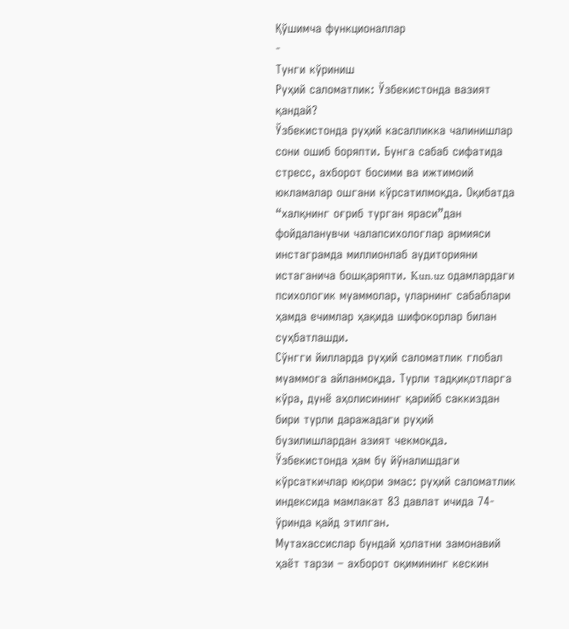Қўшимча функционаллар
-
Тунги кўриниш
Руҳий саломатлик: Ўзбекистонда вазият қандай?
Ўзбекистонда руҳий касалликка чалинишлар сони ошиб боряпти. Бунга сабаб сифатида стресс, ахборот босими ва ижтимоий юкламалар ошгани кўрсатилмоқда. Оқибатда “халқнинг оғриб турган яраси”дан фойдаланувчи чалапсихологлар армияси инстаграмда миллионлаб аудиторияни истаганича бошқаряпти. Kun.uz одамлардаги психологик муаммолар, уларнинг сабаблари ҳамда ечимлар ҳақида шифокорлар билан суҳбатлашди.
Сўнгги йилларда руҳий саломатлик глобал муаммога айланмоқда. Турли тадқиқотларга кўра, дунё аҳолисининг қарийб саккиздан бири турли даражадаги руҳий бузилишлардан азият чекмоқда. Ўзбекистонда ҳам бу йўналишдаги кўрсаткичлар юқори эмас: руҳий саломатлик индексида мамлакат 83 давлат ичида 74-ўринда қайд этилган.
Мутахассислар бундай ҳолатни замонавий ҳаёт тарзи – ахборот оқимининг кескин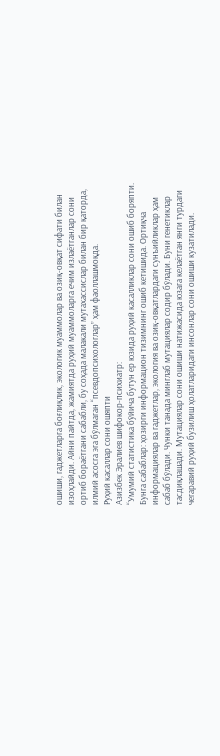ошиши, гаджетларга боғлиқлик, экологик муаммолар ва озиқ-овқат сифати билан изоҳлайди. Айни пайтда, жамиятда руҳий муаммоларга ечим излаётганлар сони ортиб бораётгани сабабли, бу соҳада малакали мутахассислар билан бир қаторда, илмий асосга эга бўлмаган “псевдопсихологлар” ҳам фаоллашмоқда.
Руҳий касаллар сони ошяпти
Азизбек Эралиев шифокор-психиатр:
“Умумий статистика бўйича бутун ер юзида руҳий касалликлар сони ошиб боряпти. Бунга сабаблар: ҳозирги информацион тизимнинг ошиб кетишида. Ортиқча информациялар ва гаджетлар, экология ва озиқ-овқатлардаги сунъийликлар ҳам сабаб бўлади. Чунки танада минглаб мутациялар содир бўлади. Буни генетиклар тасдиқлашади. Мутациялар сони ошиши натижасида юзага келаётган янги турдаги чегаравий руҳий бузилиш ҳолатларидаги инсонлар сони ошиши кузатилади.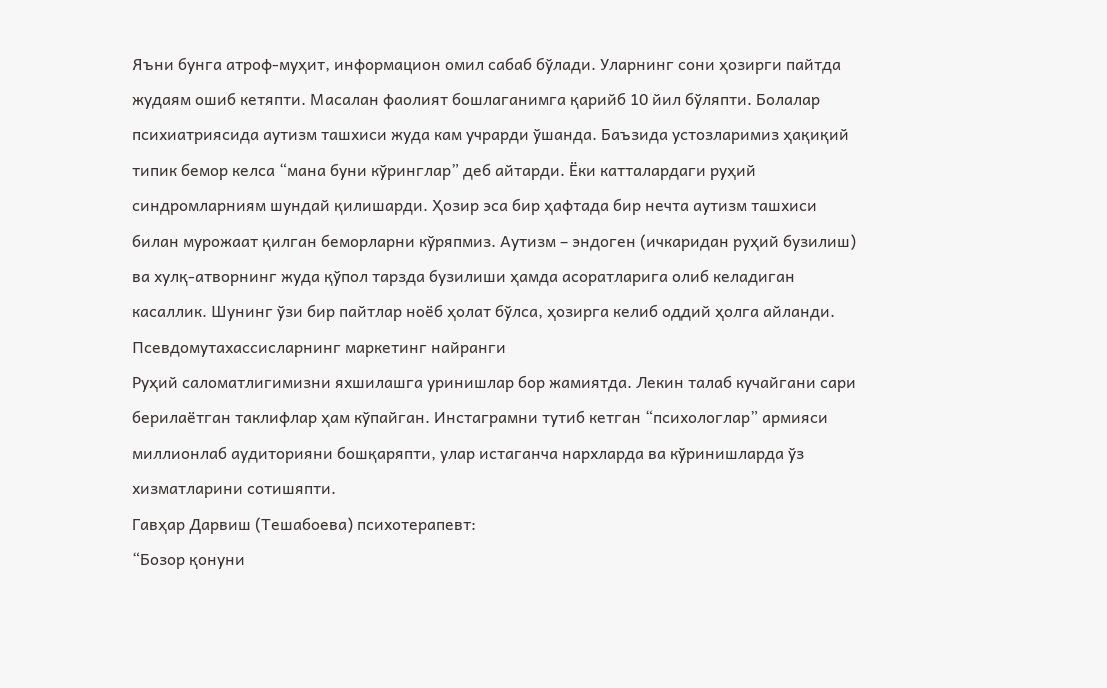Яъни бунга атроф-муҳит, информацион омил сабаб бўлади. Уларнинг сони ҳозирги пайтда жудаям ошиб кетяпти. Масалан фаолият бошлаганимга қарийб 10 йил бўляпти. Болалар психиатриясида аутизм ташхиси жуда кам учрарди ўшанда. Баъзида устозларимиз ҳақиқий типик бемор келса “мана буни кўринглар” деб айтарди. Ёки катталардаги руҳий синдромларниям шундай қилишарди. Ҳозир эса бир ҳафтада бир нечта аутизм ташхиси билан мурожаат қилган беморларни кўряпмиз. Аутизм – эндоген (ичкаридан руҳий бузилиш) ва хулқ-атворнинг жуда қўпол тарзда бузилиши ҳамда асоратларига олиб келадиган касаллик. Шунинг ўзи бир пайтлар ноёб ҳолат бўлса, ҳозирга келиб оддий ҳолга айланди.
Псевдомутахассисларнинг маркетинг найранги
Руҳий саломатлигимизни яхшилашга уринишлар бор жамиятда. Лекин талаб кучайгани сари берилаётган таклифлар ҳам кўпайган. Инстаграмни тутиб кетган “психологлар” армияси миллионлаб аудиторияни бошқаряпти, улар истаганча нархларда ва кўринишларда ўз хизматларини сотишяпти.
Гавҳар Дарвиш (Тешабоева) психотерапевт:
“Бозор қонуни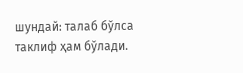шундай: талаб бўлса таклиф ҳам бўлади.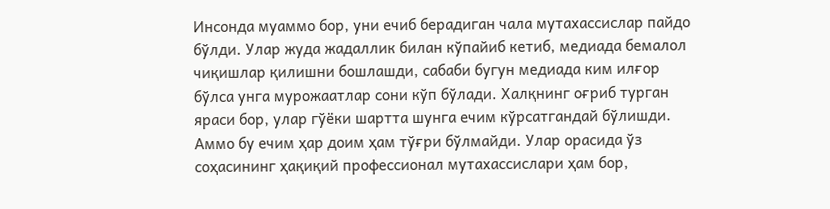Инсонда муаммо бор, уни ечиб берадиган чала мутахассислар пайдо бўлди. Улар жуда жадаллик билан кўпайиб кетиб, медиада бемалол чиқишлар қилишни бошлашди, сабаби бугун медиада ким илғор бўлса унга мурожаатлар сони кўп бўлади. Халқнинг оғриб турган яраси бор, улар гўёки шартта шунга ечим кўрсатгандай бўлишди. Аммо бу ечим ҳар доим ҳам тўғри бўлмайди. Улар орасида ўз соҳасининг ҳақиқий профессионал мутахассислари ҳам бор,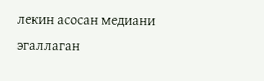лекин асосан медиани эгаллаган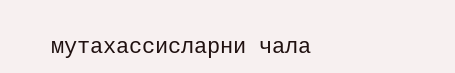мутахассисларни чала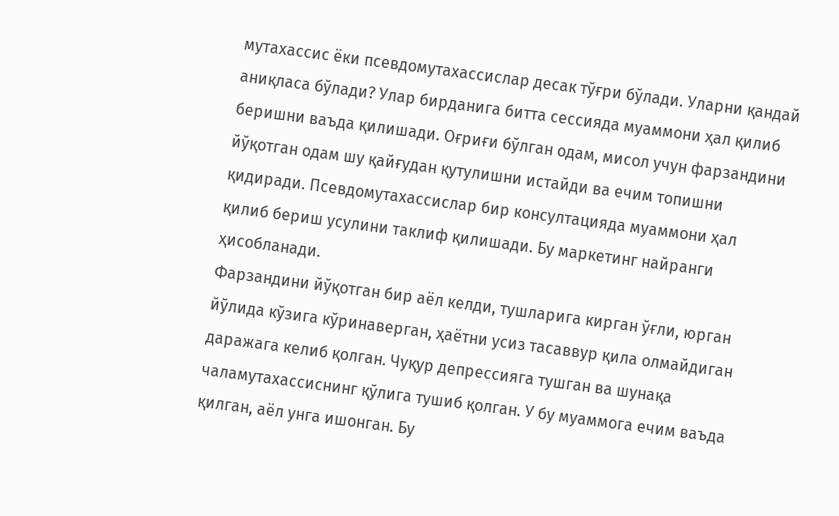мутахассис ёки псевдомутахассислар десак тўғри бўлади. Уларни қандай аниқласа бўлади? Улар бирданига битта сессияда муаммони ҳал қилиб беришни ваъда қилишади. Оғриғи бўлган одам, мисол учун фарзандини йўқотган одам шу қайғудан қутулишни истайди ва ечим топишни қидиради. Псевдомутахассислар бир консултацияда муаммони ҳал қилиб бериш усулини таклиф қилишади. Бу маркетинг найранги ҳисобланади.
Фарзандини йўқотган бир аёл келди, тушларига кирган ўғли, юрган йўлида кўзига кўринаверган, ҳаётни усиз тасаввур қила олмайдиган даражага келиб қолган. Чуқур депрессияга тушган ва шунақа чаламутахассиснинг қўлига тушиб қолган. У бу муаммога ечим ваъда қилган, аёл унга ишонган. Бу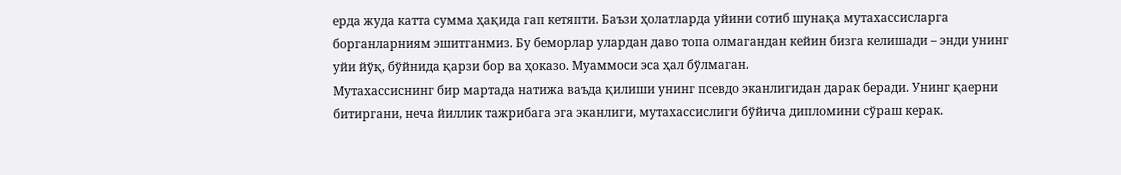ерда жуда катта сумма ҳақида гап кетяпти. Баъзи ҳолатларда уйини сотиб шунақа мутахассисларга борганларниям эшитганмиз. Бу беморлар улардан даво топа олмагандан кейин бизга келишади – энди унинг уйи йўқ, бўйнида қарзи бор ва ҳоказо. Муаммоси эса ҳал бўлмаган.
Мутахассиснинг бир мартада натижа ваъда қилиши унинг псевдо эканлигидан дарак беради. Унинг қаерни битиргани, неча йиллик тажрибага эга эканлиги, мутахассислиги бўйича дипломини сўраш керак.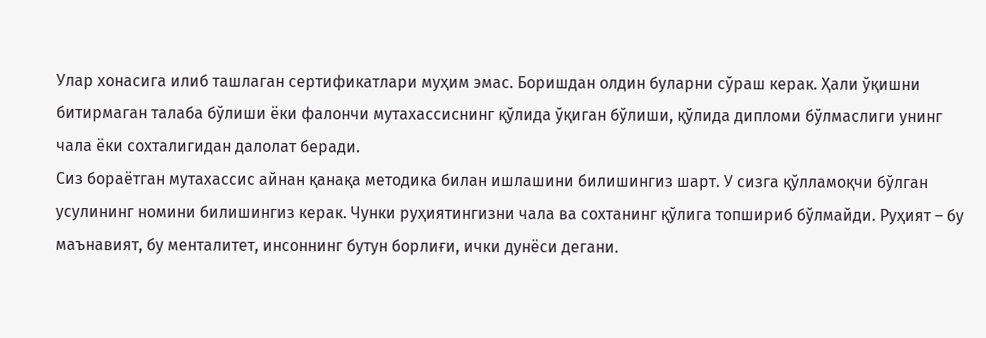Улар хонасига илиб ташлаган сертификатлари муҳим эмас. Боришдан олдин буларни сўраш керак. Ҳали ўқишни битирмаган талаба бўлиши ёки фалончи мутахассиснинг қўлида ўқиган бўлиши, қўлида дипломи бўлмаслиги унинг чала ёки сохталигидан далолат беради.
Сиз бораётган мутахассис айнан қанақа методика билан ишлашини билишингиз шарт. У сизга қўлламоқчи бўлган усулининг номини билишингиз керак. Чунки руҳиятингизни чала ва сохтанинг қўлига топшириб бўлмайди. Руҳият – бу маънавият, бу менталитет, инсоннинг бутун борлиғи, ички дунёси дегани.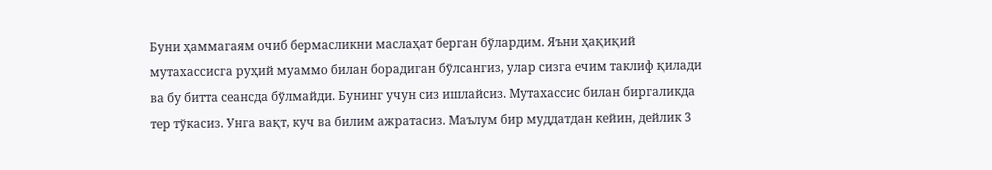Буни ҳаммагаям очиб бермасликни маслаҳат берган бўлардим. Яъни ҳақиқий мутахассисга руҳий муаммо билан борадиган бўлсангиз, улар сизга ечим таклиф қилади ва бу битта сеансда бўлмайди. Бунинг учун сиз ишлайсиз. Мутахассис билан биргаликда тер тўкасиз. Унга вақт, куч ва билим ажратасиз. Маълум бир муддатдан кейин, дейлик 3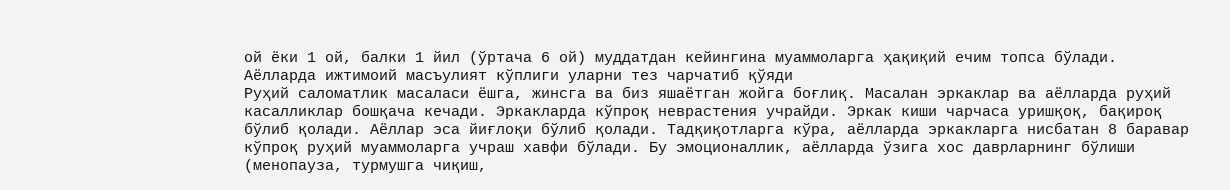ой ёки 1 ой, балки 1 йил (ўртача 6 ой) муддатдан кейингина муаммоларга ҳақиқий ечим топса бўлади.
Аёлларда ижтимоий масъулият кўплиги уларни тез чарчатиб қўяди
Руҳий саломатлик масаласи ёшга, жинсга ва биз яшаётган жойга боғлиқ. Масалан эркаклар ва аёлларда руҳий касалликлар бошқача кечади. Эркакларда кўпроқ неврастения учрайди. Эркак киши чарчаса уришқоқ, бақироқ бўлиб қолади. Аёллар эса йиғлоқи бўлиб қолади. Тадқиқотларга кўра, аёлларда эркакларга нисбатан 8 баравар кўпроқ руҳий муаммоларга учраш хавфи бўлади. Бу эмоционаллик, аёлларда ўзига хос даврларнинг бўлиши (менопауза, турмушга чиқиш,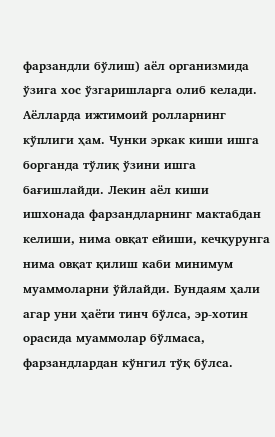фарзандли бўлиш) аёл организмида ўзига хос ўзгаришларга олиб келади. Аёлларда ижтимоий ролларнинг кўплиги ҳам. Чунки эркак киши ишга борганда тўлиқ ўзини ишга бағишлайди. Лекин аёл киши ишхонада фарзандларнинг мактабдан келиши, нима овқат ейиши, кечқурунга нима овқат қилиш каби минимум муаммоларни ўйлайди. Бундаям ҳали агар уни ҳаёти тинч бўлса, эр-хотин орасида муаммолар бўлмаса, фарзандлардан кўнгил тўқ бўлса.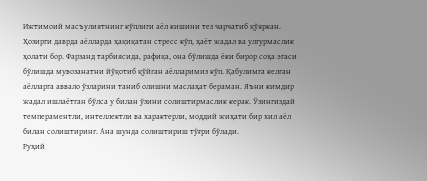Ижтимоий масъулиятнинг кўплиги аёл кишини тез чарчатиб қўяркан. Ҳозирги даврда аёлларда ҳақиқатан стресс кўп, ҳаёт жадал ва улгурмаслик ҳолати бор. Фарзанд тарбиясида, рафиқа, она бўлишда ёки бирор соҳа эгаси бўлишда мувозанатни йўқотиб қўйган аёлларимиз кўп. Қабулимга келган аёлларга аввало ўзларини таниб олишни маслаҳат бераман. Яъни кимдир жадал ишлаётган бўлса у билан ўзини солиштирмаслик керак. Ўзингиздай темпераментли, интеллектли ва характерли, моддий жиҳати бир хил аёл билан солиштиринг. Ана шунда солиштириш тўғри бўлади.
Руҳий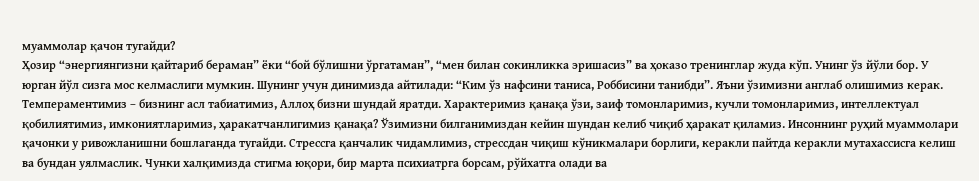муаммолар қачон тугайди?
Ҳозир “энергиянгизни қайтариб бераман” ёки “бой бўлишни ўргатаман”, “мен билан сокинликка эришасиз” ва ҳоказо тренинглар жуда кўп. Унинг ўз йўли бор. У юрган йўл сизга мос келмаслиги мумкин. Шунинг учун динимизда айтилади: “Ким ўз нафсини таниса, Роббисини танибди”. Яъни ўзимизни англаб олишимиз керак. Темпераментимиз – бизнинг асл табиатимиз, Аллоҳ бизни шундай яратди. Характеримиз қанақа ўзи, заиф томонларимиз, кучли томонларимиз, интеллектуал қобилиятимиз, имкониятларимиз, ҳаракатчанлигимиз қанақа? Ўзимизни билганимиздан кейин шундан келиб чиқиб ҳаракат қиламиз. Инсоннинг руҳий муаммолари қачонки у ривожланишни бошлаганда тугайди. Стрессга қанчалик чидамлимиз, стрессдан чиқиш кўникмалари борлиги, керакли пайтда керакли мутахассисга келиш ва бундан уялмаслик. Чунки халқимизда стигма юқори, бир марта психиатрга борсам, рўйхатга олади ва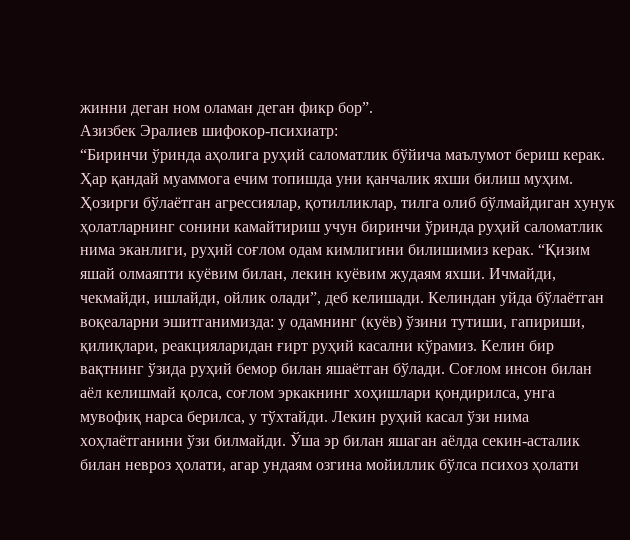жинни деган ном оламан деган фикр бор”.
Азизбек Эралиев шифокор-психиатр:
“Биринчи ўринда аҳолига руҳий саломатлик бўйича маълумот бериш керак. Ҳар қандай муаммога ечим топишда уни қанчалик яхши билиш муҳим. Ҳозирги бўлаётган агрессиялар, қотилликлар, тилга олиб бўлмайдиган хунук ҳолатларнинг сонини камайтириш учун биринчи ўринда руҳий саломатлик нима эканлиги, руҳий соғлом одам кимлигини билишимиз керак. “Қизим яшай олмаяпти куёвим билан, лекин куёвим жудаям яхши. Ичмайди, чекмайди, ишлайди, ойлик олади”, деб келишади. Келиндан уйда бўлаётган воқеаларни эшитганимизда: у одамнинг (куёв) ўзини тутиши, гапириши, қилиқлари, реакцияларидан ғирт руҳий касални кўрамиз. Келин бир вақтнинг ўзида руҳий бемор билан яшаётган бўлади. Соғлом инсон билан аёл келишмай қолса, соғлом эркакнинг хоҳишлари қондирилса, унга мувофиқ нарса берилса, у тўхтайди. Лекин руҳий касал ўзи нима хоҳлаётганини ўзи билмайди. Ўша эр билан яшаган аёлда секин-асталик билан невроз ҳолати, агар ундаям озгина мойиллик бўлса психоз ҳолати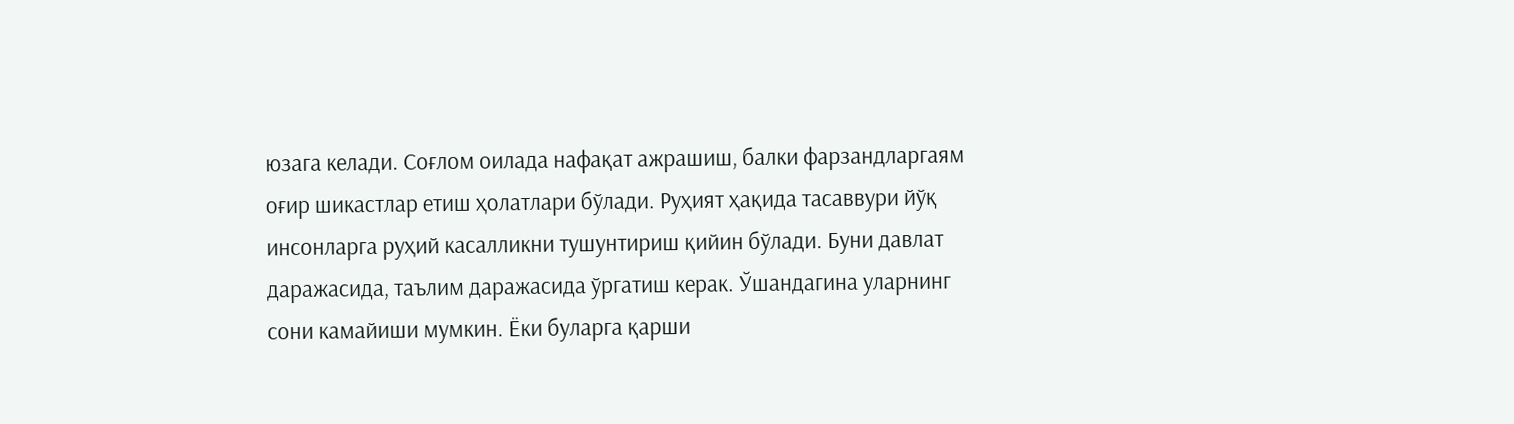юзага келади. Соғлом оилада нафақат ажрашиш, балки фарзандларгаям оғир шикастлар етиш ҳолатлари бўлади. Руҳият ҳақида тасаввури йўқ инсонларга руҳий касалликни тушунтириш қийин бўлади. Буни давлат даражасида, таълим даражасида ўргатиш керак. Ўшандагина уларнинг сони камайиши мумкин. Ёки буларга қарши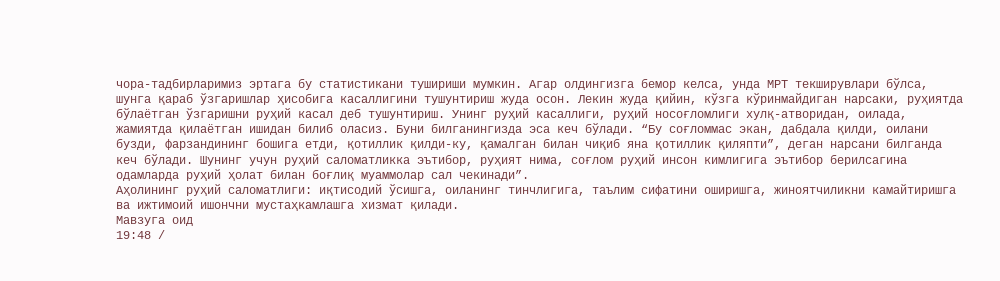чора-тадбирларимиз эртага бу статистикани тушириши мумкин. Агар олдингизга бемор келса, унда МРТ текширувлари бўлса, шунга қараб ўзгаришлар ҳисобига касаллигини тушунтириш жуда осон. Лекин жуда қийин, кўзга кўринмайдиган нарсаки, руҳиятда бўлаётган ўзгаришни руҳий касал деб тушунтириш. Унинг руҳий касаллиги, руҳий носоғломлиги хулқ-атворидан, оилада, жамиятда қилаётган ишидан билиб оласиз. Буни билганингизда эса кеч бўлади. “Бу соғломмас экан, дабдала қилди, оилани бузди, фарзандининг бошига етди, қотиллик қилди-ку, қамалган билан чиқиб яна қотиллик қиляпти”, деган нарсани билганда кеч бўлади. Шунинг учун руҳий саломатликка эътибор, руҳият нима, соғлом руҳий инсон кимлигига эътибор берилсагина одамларда руҳий ҳолат билан боғлиқ муаммолар сал чекинади”.
Аҳолининг руҳий саломатлиги: иқтисодий ўсишга, оиланинг тинчлигига, таълим сифатини оширишга, жиноятчиликни камайтиришга ва ижтимоий ишончни мустаҳкамлашга хизмат қилади.
Мавзуга оид
19:48 /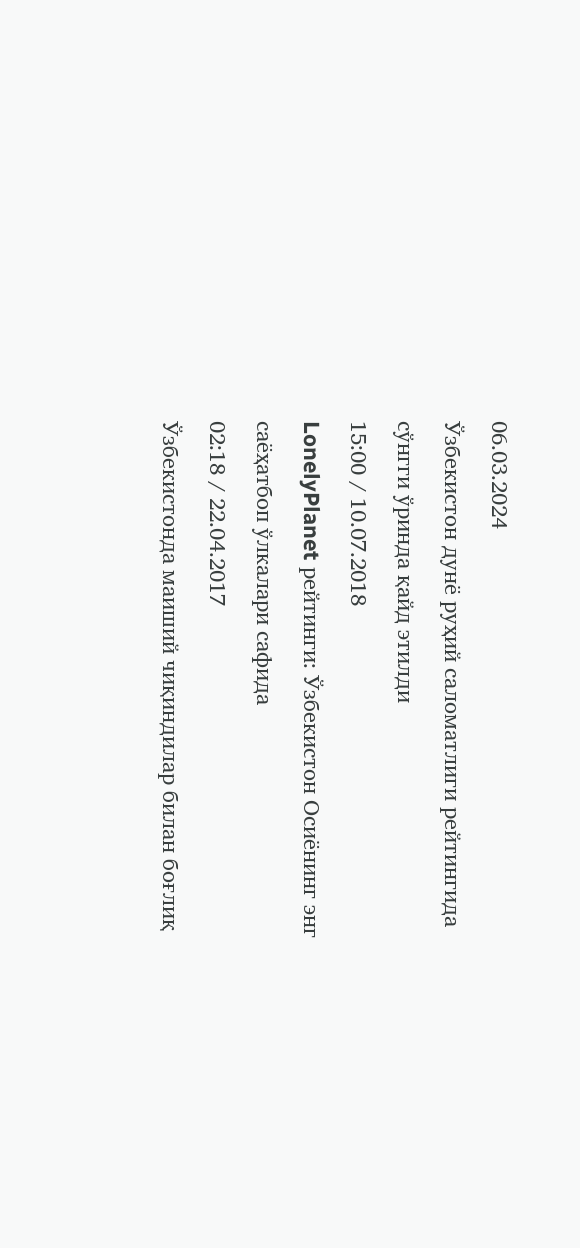06.03.2024
Ўзбекистон дунё руҳий саломатлиги рейтингида сўнгги ўринда қайд этилди
15:00 / 10.07.2018
LonelyPlanet рейтинги: Ўзбекистон Осиёнинг энг саёҳатбоп ўлкалари сафида
02:18 / 22.04.2017
Ўзбекистонда маиший чиқиндилар билан боғлиқ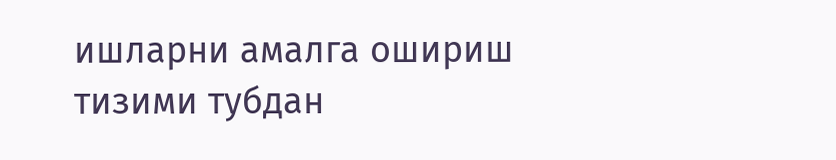ишларни амалга ошириш тизими тубдан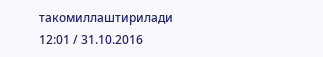такомиллаштирилади
12:01 / 31.10.2016